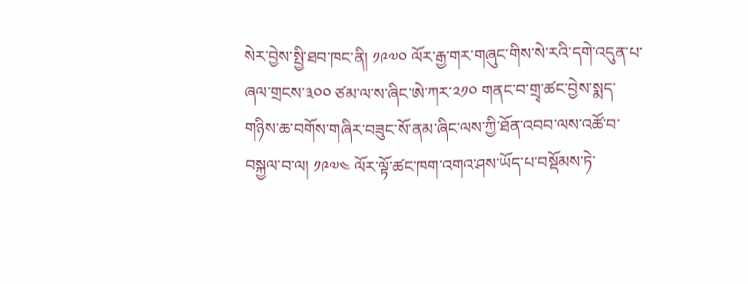སེར་བྱེས་སྤྱི་ཐབ་ཁང་ནི། ༡༩༧༠ ལོར་རྒྱ་གར་གཞུང་གིས་སེ་རའི་དགེ་འདུན་པ་ཞལ་གྲངས་༣༠༠ ཙམ་ལ་ས་ཞིང་ཨེ་ཀར་༢༡༠ གནང་བ་གྲྭ་ཚང་བྱེས་སྨད་གཉིས་ཆ་བགོས་གཞིར་བཟུང་སོ་ནམ་ཞིང་ལས་ཀྱི་ཐོན་འབབ་ལས་འཚོ་བ་བསྐྱལ་བ་ལ། ༡༩༧༤ ལོར་ལྟོ་ཚང་ཁག་འགའ་ཤས་ཡོད་པ་བསྡོམས་ཏེ་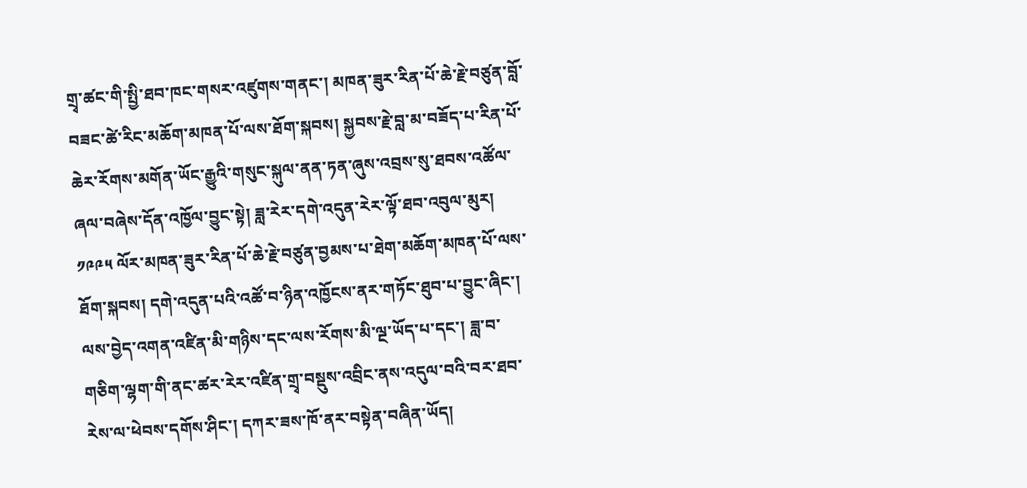གྲྭ་ཚང་གི་སྤྱི་ཐབ་ཁང་གསར་འཛུགས་གནང་། མཁན་ཟུར་རིན་པོ་ཆེ་རྗེ་བཙུན་བློ་བཟང་ཚེ་རིང་མཆོག་མཁན་པོ་ལས་ཐོག་སྐབས། སྐྱབས་རྗེ་བླ་མ་བཟོད་པ་རིན་པོ་ཆེར་རོགས་མགོན་ཡོང་རྒྱུའི་གསུང་སྐུལ་ནན་ཏན་ཞུས་འབྲས་སུ་ཐབས་འཚོལ་ཞལ་བཞེས་དོན་འཁྱོལ་བྱུང་སྟེ། ཟླ་རེར་དགེ་འདུན་རེར་ལྟོ་ཐབ་འབུལ་མུར། ༡༩༩༥ ལོར་མཁན་ཟུར་རིན་པོ་ཆེ་རྗེ་བཙུན་བྱམས་པ་ཐེག་མཆོག་མཁན་པོ་ལས་ཐོག་སྐབས། དགེ་འདུན་པའི་འཚོ་བ་ཉིན་འཁྱོངས་ནར་གཏོང་ཐུབ་པ་བྱུང་ཞིང་། ལས་བྱེད་འགན་འཛིན་མི་གཉིས་དང་ལས་རོགས་མི་ལྔ་ཡོད་པ་དང་། ཟླ་བ་གཅིག་ལྷག་གི་ནང་ཚར་རེར་འཛིན་གྲྭ་བསྡུས་འབྲིང་ནས་འདུལ་བའི་བར་ཐབ་རེས་ལ་ཕེབས་དགོས་ཤིང་། དཀར་ཟས་ཁོ་ནར་བསྟེན་བཞིན་ཡོད།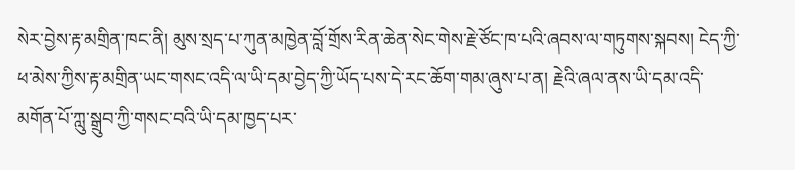སེར་བྱེས་རྟ་མགྲིན་ཁང་ནི། མུས་སྲད་པ་ཀུན་མཁྱེན་བློ་གྲོས་རིན་ཆེན་སེང་གེས་རྗེ་ཙོང་ཁ་པའི་ཞབས་ལ་གཏུགས་སྐབས། ངེད་ཀྱི་ཕ་མེས་ཀྱིས་རྟ་མགྲིན་ཡང་གསང་འདི་ལ་ཡི་དམ་བྱེད་ཀྱི་ཡོད་པས་དེ་རང་ཆོག་གམ་ཞུས་པ་ན། རྗེའི་ཞལ་ནས་ཡི་དམ་འདི་མགོན་པོ་ཀླུ་སྒྲུབ་ཀྱི་གསང་བའི་ཡི་དམ་ཁྱད་པར་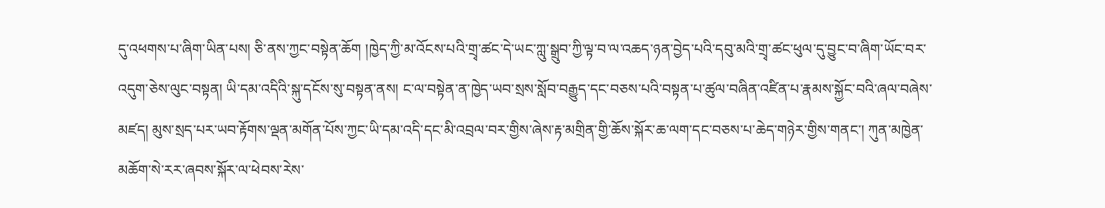དུ་འཕགས་པ་ཞིག་ཡིན་པས། ཅི་ནས་ཀྱང་བསྟེན་ཆོག །ཁྱེད་ཀྱི་མ་འོངས་པའི་གྲྭ་ཚང་དེ་ཡང་ཀླུ་སྒྲུབ་ཀྱི་ལྟ་བ་ལ་འཆད་ཉན་བྱེད་པའི་དབུ་མའི་གྲྭ་ཚང་ཕུལ་དུ་བྱུང་བ་ཞིག་ཡོང་བར་འདུག་ཅེས་ལུང་བསྟན། ཡི་དམ་འདིའི་སྐུ་དངོས་སུ་བསྟན་ནས། ང་ལ་བསྟེན་ན་ཁྱེད་ཡབ་སྲས་སློབ་བརྒྱུད་དང་བཅས་པའི་བསྟན་པ་ཚུལ་བཞིན་འཛིན་པ་རྣམས་སྐྱོང་བའི་ཞལ་བཞེས་མཛད། མུས་སྲད་པར་ཡབ་རྟོགས་ལྡན་མགོན་པོས་ཀྱང་ཡི་དམ་འདི་དང་མི་འབྲལ་བར་གྱིས་ཞེས་རྟ་མགྲིན་གྱི་ཆོས་སྐོར་ཆ་ལག་དང་བཅས་པ་ཆེད་གཉེར་གྱིས་གནང་། ཀུན་མཁྱེན་མཆོག་སེ་རར་ཞབས་སྐོར་ལ་ཕེབས་རེས་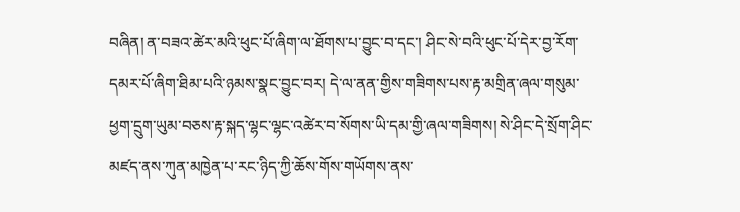བཞིན། ན་བཟའ་ཚེར་མའི་ཕུང་པོ་ཞིག་ལ་ཐོགས་པ་བྱུང་བ་དང་། ཤིང་སེ་བའི་ཕུང་པོ་དེར་བྱ་རོག་དམར་པོ་ཞིག་ཐིམ་པའི་ཉམས་སྣང་བྱུང་བར། དེ་ལ་ནན་གྱིས་གཟིགས་པས་རྟ་མགྲིན་ཞལ་གསུམ་ཕྱག་དྲུག་ཡུམ་བཅས་རྟ་སྐད་ལྷང་ལྷང་འཚེར་བ་སོགས་ཡི་དམ་གྱི་ཞལ་གཟིགས། སེ་ཤིང་དེ་སྲོག་ཤིང་མཛད་ནས་ཀུན་མཁྱེན་པ་རང་ཉིད་ཀྱི་ཆོས་གོས་གཡོགས་ནས་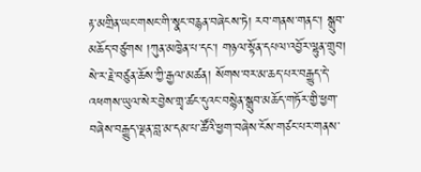རྟ་མགྲིན་ཡང་གསང་གི་སྣང་བརྙན་བཞེངས་ཏེ། རབ་གནས་གནང་། སྒྲུབ་མཆོད་བཙུགས །ཀུན་མཁྱེན་པ་དང་། གཉལ་སྟོན་དཔལ་འབྱོར་ལྷུན་གྲུབ། སེ་ར་རྗེ་བཙུན་ཆོས་ཀྱི་རྒྱལ་མཚན། སོགས་བར་མ་ཆད་པར་བརྒྱུད་དེ་འཕགས་ཡུལ་སེར་བྱེས་གྲྭ་ཚང་དུའང་བསྙེན་སྒྲུབ་མཆོད་གཏོར་གྱི་ཕྱག་བཞེས་བརྒྱུད་ལྡན་བླ་མ་དམ་པ་ཚོའི་ཕྱག་བཞེས་ངོས་གཙང་པར་གནས་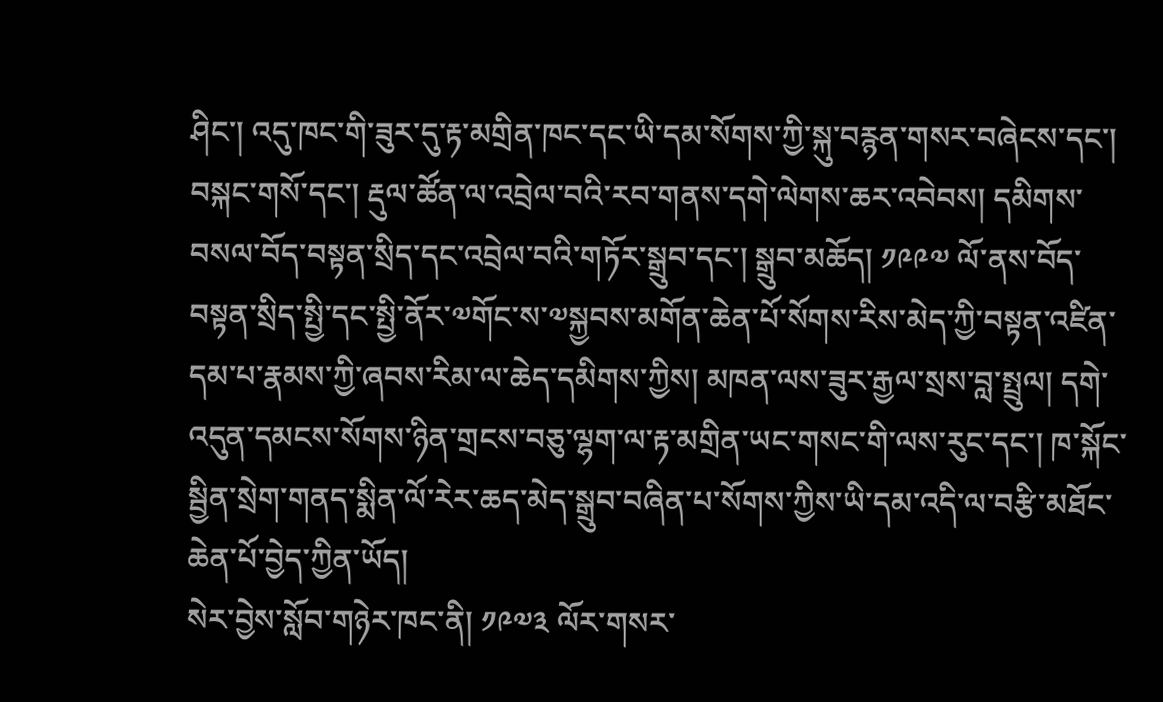ཤིང་། འདུ་ཁང་གི་ཟུར་དུ་རྟ་མགྲིན་ཁང་དང་ཡི་དམ་སོགས་ཀྱི་སྐུ་བརྙན་གསར་བཞེངས་དང་། བསྐང་གསོ་དང་། རྡུལ་ཚོན་ལ་འབྲེལ་བའི་རབ་གནས་དགེ་ལེགས་ཆར་འབེབས། དམིགས་བསལ་བོད་བསྟན་སྲིད་དང་འབྲེལ་བའི་གཏོར་སྒྲུབ་དང་། སྒྲུབ་མཆོད། ༡༩༩༧ ལོ་ནས་བོད་བསྟན་སྲིད་སྤྱི་དང་སྤྱི་ནོར་༧གོང་ས་༧སྐྱབས་མགོན་ཆེན་པོ་སོགས་རིས་མེད་ཀྱི་བསྟན་འཛིན་དམ་པ་རྣམས་ཀྱི་ཞབས་རིམ་ལ་ཆེད་དམིགས་ཀྱིས། མཁན་ལས་ཟུར་རྒྱལ་སྲས་བླ་སྤྲུལ། དགེ་འདུན་དམངས་སོགས་ཉིན་གྲངས་བཅུ་ལྷག་ལ་རྟ་མགྲིན་ཡང་གསང་གི་ལས་རུང་དང་། ཁ་སྐོང་སྦྱིན་སྲེག་གནད་སྨིན་ལོ་རེར་ཆད་མེད་སྒྲུབ་བཞིན་པ་སོགས་ཀྱིས་ཡི་དམ་འདི་ལ་བརྩི་མཐོང་ཆེན་པོ་བྱེད་ཀྱིན་ཡོད།
སེར་བྱེས་སློབ་གཉེར་ཁང་ནི། ༡༩༧༣ ལོར་གསར་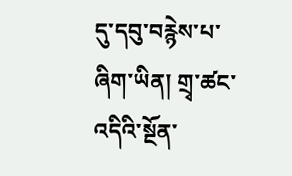དུ་དབུ་བརྙེས་པ་ཞིག་ཡིན། གྲྭ་ཚང་འདིའི་སྔོན་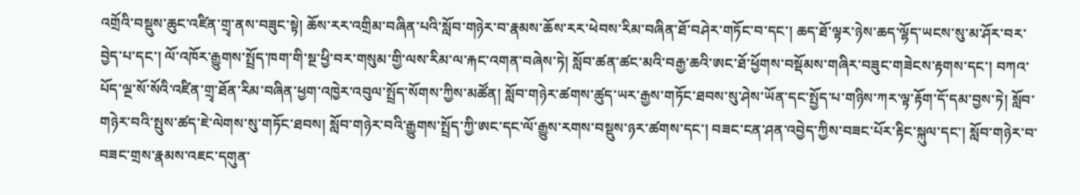འགྲོའི་བསྡུས་ཆུང་འཛིན་གྲྭ་ནས་བཟུང་སྟེ། ཆོས་རར་འགྲིམ་བཞིན་པའི་སློབ་གཉེར་བ་རྣམས་ཆོས་རར་ཕེབས་རིམ་བཞིན་ཐོ་བཤེར་གཏོང་བ་དང་། ཆད་ཐོ་ལྟར་ཉེས་ཆད་ལྷོད་ཡངས་སུ་མ་ཤོར་བར་བྱེད་པ་དང་། ལོ་འཁོར་རྒྱུགས་སྤྲོད་ཁག་གི་སྔ་ཕྱི་བར་གསུམ་གྱི་ལས་རིམ་ལ་རྐང་འགན་བཞེས་ཏེ། སློབ་ཚན་ཚང་མའི་བརྒྱ་ཆའི་ཨང་ཐོ་ཕྱོགས་བསྡོམས་གཞིར་བཟུང་གཟེངས་རྟགས་དང་། བཀའ་པོད་ལྔ་སོ་སོའི་འཛིན་གྲྭ་ཐོན་རིམ་བཞིན་ཕྱག་འཁྱེར་འབུལ་སྤྲོད་སོགས་ཀྱིས་མཚོན། སློབ་གཉེར་ཚགས་ཚུད་ཡར་རྒྱས་གཏོང་ཐབས་སུ་ཤེས་ཡོན་དང་སྤྱོད་པ་གཉིས་ཀར་ལྟ་རྟོག་དོ་དམ་བྱས་ཏེ། སློབ་གཉེར་བའི་སྤུས་ཚད་ཇེ་ལེགས་སུ་གཏོང་ཐབས། སློབ་གཉེར་བའི་རྒྱུགས་སྤྲོད་ཀྱི་ཨང་དང་ལོ་རྒྱུས་རགས་བསྡུས་ཉར་ཚགས་དང་། བཟང་ངན་ཤན་འབྱེད་ཀྱིས་བཟང་པོར་རྟིང་སྐུལ་དང་། སློབ་གཉེར་བ་བཟང་གྲས་རྣམས་འཇང་དགུན་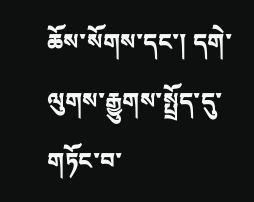ཆོས་སོགས་དང་། དགེ་ལུགས་རྒྱུགས་སྤྲོད་དུ་གཏོང་བ་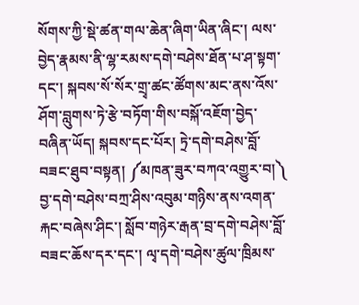སོགས་ཀྱི་སྡེ་ཚན་གལ་ཆེན་ཞིག་ཡིན་ཞིང་། ལས་བྱེད་རྣམས་ནི་ལྷ་རམས་དགེ་བཤེས་ཐོན་པ་ཤ་སྟག་དང་། སྐབས་སོ་སོར་གྲྭ་ཚང་ཚོགས་མང་ནས་འོས་ཤོག་བླུགས་ཏེ་རྩེ་བཏོག་གིས་བསྐོ་འཇོག་བྱེད་བཞིན་ཡོད། སྐབས་དང་པོར། ཏྲེ་དགེ་བཤེས་བློ་བཟང་ཐུབ་བསྟན། ༼མཁན་ཟུར་བཀའ་འགྱུར་བ།༽ བྱ་དགེ་བཤེས་བཀྲ་ཤིས་འབུམ་གཉིས་ནས་འགན་རྐང་བཞེས་ཤིང་། སློབ་གཉེར་རྒན་བྲ་དགེ་བཤེས་བློ་བཟང་ཆོས་དར་དང་། ལྭ་དགེ་བཤེས་ཚུལ་ཁྲིམས་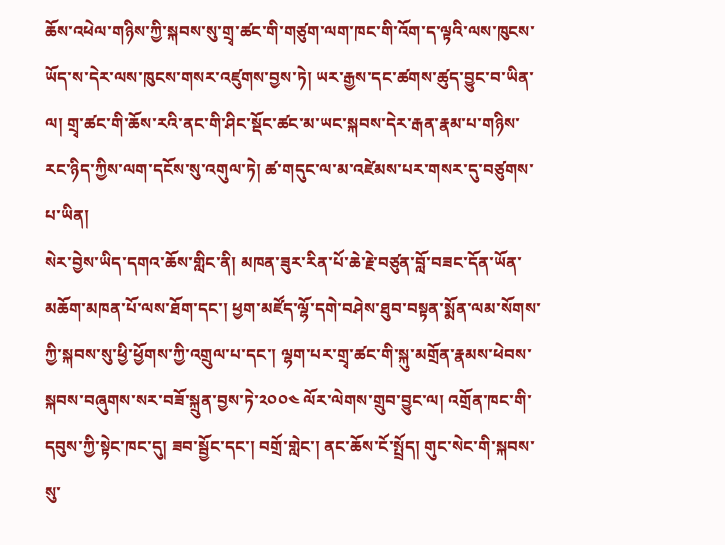ཆོས་འཕེལ་གཉིས་ཀྱི་སྐབས་སུ་གྲྭ་ཚང་གི་གཙུག་ལག་ཁང་གི་འོག་ད་ལྟའི་ལས་ཁུངས་ཡོད་ས་དེར་ལས་ཁུངས་གསར་འཛུགས་བྱས་ཏེ། ཡར་རྒྱས་དང་ཚགས་ཚུད་བྱུང་བ་ཡིན་ལ། གྲྭ་ཚང་གི་ཆོས་རའི་ནང་གི་ཤིང་སྡོང་ཚང་མ་ཡང་སྐབས་དེར་རྒན་རྣམ་པ་གཉིས་རང་ཉིད་ཀྱིས་ལག་དངོས་སུ་འགུལ་ཏེ། ཚ་གདུང་ལ་མ་འཛེམས་པར་གསར་དུ་བཙུགས་པ་ཡིན།
སེར་བྱེས་ཡིད་དགའ་ཆོས་གླིང་ནི། མཁན་ཟུར་རིན་པོ་ཆེ་རྗེ་བཙུན་བློ་བཟང་དོན་ཡོན་མཆོག་མཁན་པོ་ལས་ཐོག་དང་། ཕྱག་མཛོད་ལྷོ་དགེ་བཤེས་ཐུབ་བསྟན་སྨོན་ལམ་སོགས་ཀྱི་སྐབས་སུ་ཕྱི་ཕྱོགས་ཀྱི་འགྲུལ་པ་དང་། ལྷག་པར་གྲྭ་ཚང་གི་སྐུ་མགྲོན་རྣམས་ཕེབས་སྐབས་བཞུགས་སར་བཟོ་སྐྲུན་བྱས་ཏེ་༢༠༠༤ ལོར་ལེགས་གྲུབ་བྱུང་ལ། འགྲོན་ཁང་གི་དབུས་ཀྱི་སྟེང་ཁང་དུ། ཟབ་སྦྱོང་དང་། བགྲོ་གླེང་། ནང་ཆོས་ངོ་སྤྲོད། གུང་སེང་གི་སྐབས་སུ་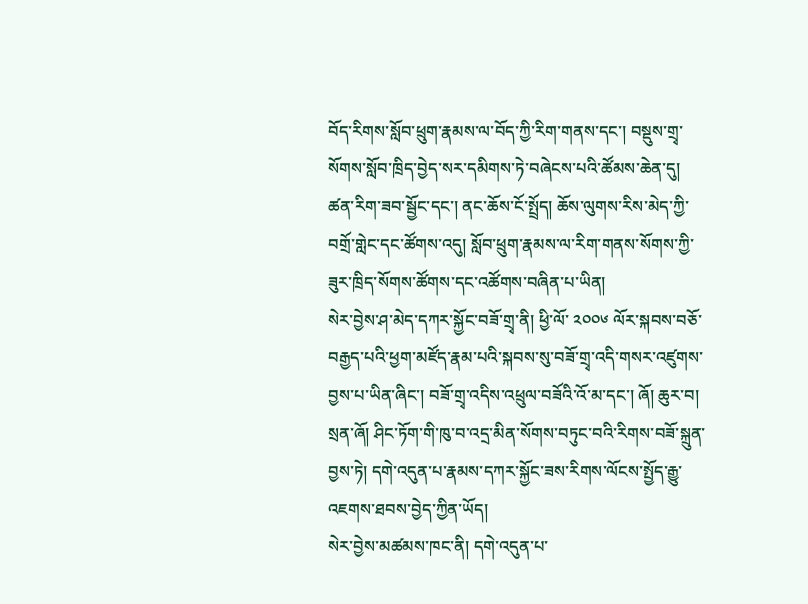བོད་རིགས་སློབ་ཕྲུག་རྣམས་ལ་བོད་ཀྱི་རིག་གནས་དང་། བསྡུས་གྲྭ་སོགས་སློབ་ཁྲིད་བྱེད་སར་དམིགས་ཏེ་བཞེངས་པའི་ཚོམས་ཆེན་དུ། ཚན་རིག་ཟབ་སྦྱོང་དང་། ནང་ཆོས་ངོ་སྤྲོད། ཆོས་ལུགས་རིས་མེད་ཀྱི་བགྲོ་གླེང་དང་ཚོགས་འདུ། སློབ་ཕྲུག་རྣམས་ལ་རིག་གནས་སོགས་ཀྱི་ཟུར་ཁྲིད་སོགས་ཚོགས་དང་འཚོགས་བཞིན་པ་ཡིན།
སེར་བྱེས་ཤ་མེད་དཀར་སྐྱོང་བཟོ་གྲྭ་ནི། ཕྱི་ལོ་ ༢༠༠༦ ལོར་སྐབས་བཅོ་བརྒྱད་པའི་ཕྱག་མཛོད་རྣམ་པའི་སྐབས་སུ་བཟོ་གྲྭ་འདི་གསར་འཛུགས་བྱས་པ་ཡིན་ཞིང་། བཟོ་གྲྭ་འདིས་འཕྲུལ་བཟོའི་འོ་མ་དང་། ཞོ། ཆུར་བ། སྲན་ཞོ། ཤིང་ཏོག་གི་ཁུ་བ་འདྲ་མིན་སོགས་བཏུང་བའི་རིགས་བཟོ་སྐྲུན་བྱས་ཏེ། དགེ་འདུན་པ་རྣམས་དཀར་སྐྱོང་ཟས་རིགས་ལོངས་སྤྱོད་རྒྱུ་འཇགས་ཐབས་བྱེད་ཀྱིན་ཡོད།
སེར་བྱེས་མཚམས་ཁང་ནི། དགེ་འདུན་པ་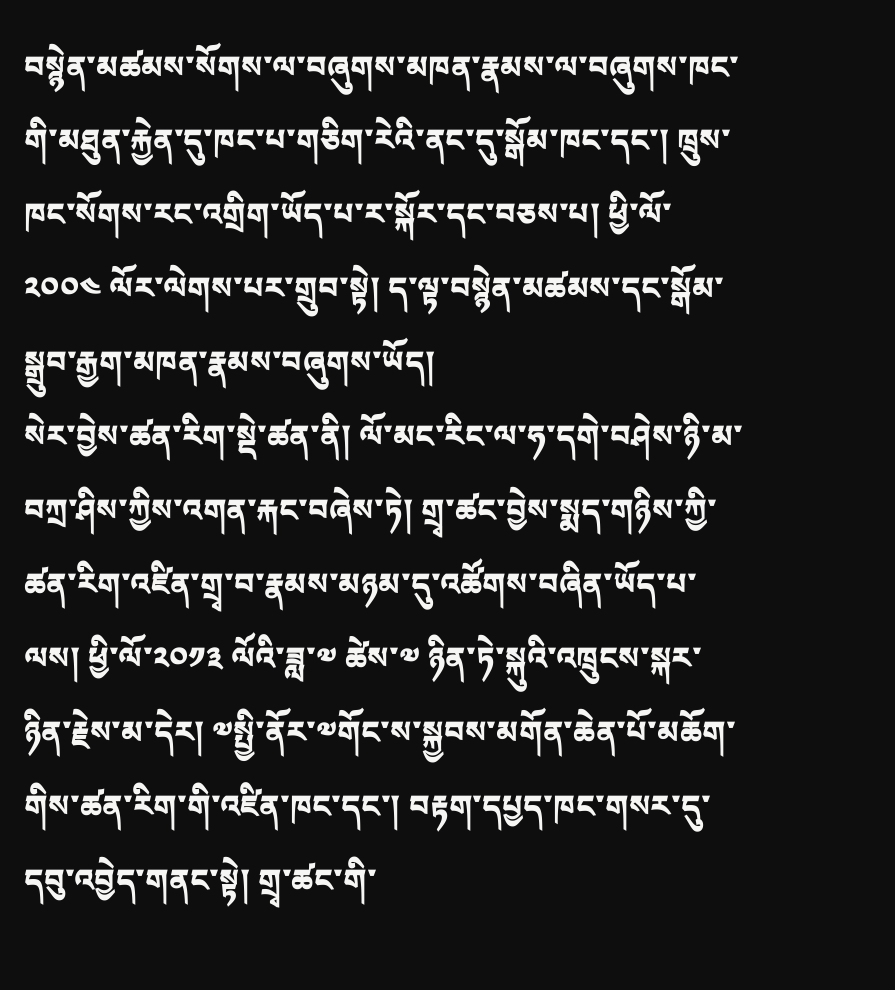བསྙེན་མཚམས་སོགས་ལ་བཞུགས་མཁན་རྣམས་ལ་བཞུགས་ཁང་གི་མཐུན་རྐྱེན་དུ་ཁང་པ་གཅིག་རེའི་ནང་དུ་སྒོམ་ཁང་དང་། ཁྲུས་ཁང་སོགས་རང་འགྲིག་ཡོད་པ་ར་སྐོར་དང་བཅས་པ། ཕྱི་ལོ་༢༠༠༤ ལོར་ལེགས་པར་གྲུབ་སྟེ། ད་ལྟ་བསྙེན་མཚམས་དང་སྒོམ་སྒྲུབ་རྒྱག་མཁན་རྣམས་བཞུགས་ཡོད།
སེར་བྱེས་ཚན་རིག་སྡེ་ཚན་ནི། ལོ་མང་རིང་ལ་ཧ་དགེ་བཤེས་ཉི་མ་བཀྲ་ཤིས་ཀྱིས་འགན་རྐང་བཞེས་ཏེ། གྲྭ་ཚང་བྱེས་སྨད་གཉིས་ཀྱི་ཚན་རིག་འཛིན་གྲྭ་བ་རྣམས་མཉམ་དུ་འཚོགས་བཞིན་ཡོད་པ་ལས། ཕྱི་ལོ་༢༠༡༣ ལོའི་ཟླ་༧ ཚེས་༧ ཉིན་ཏེ་སྐུའི་འཁྲུངས་སྐར་ཉིན་རྗེས་མ་དེར། ༧སྤྱི་ནོར་༧གོང་ས་སྐྱབས་མགོན་ཆེན་པོ་མཆོག་གིས་ཚན་རིག་གི་འཛིན་ཁང་དང་། བརྟག་དཔྱད་ཁང་གསར་དུ་དབུ་འབྱེད་གནང་སྟེ། གྲྭ་ཚང་གི་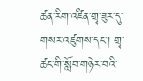ཚན་རིག་འཛིན་གྲྭ་ཟུར་དུ་གསར་འཛུགས་དང་། གྲྭ་ཚང་གི་སློབ་གཉེར་བའི་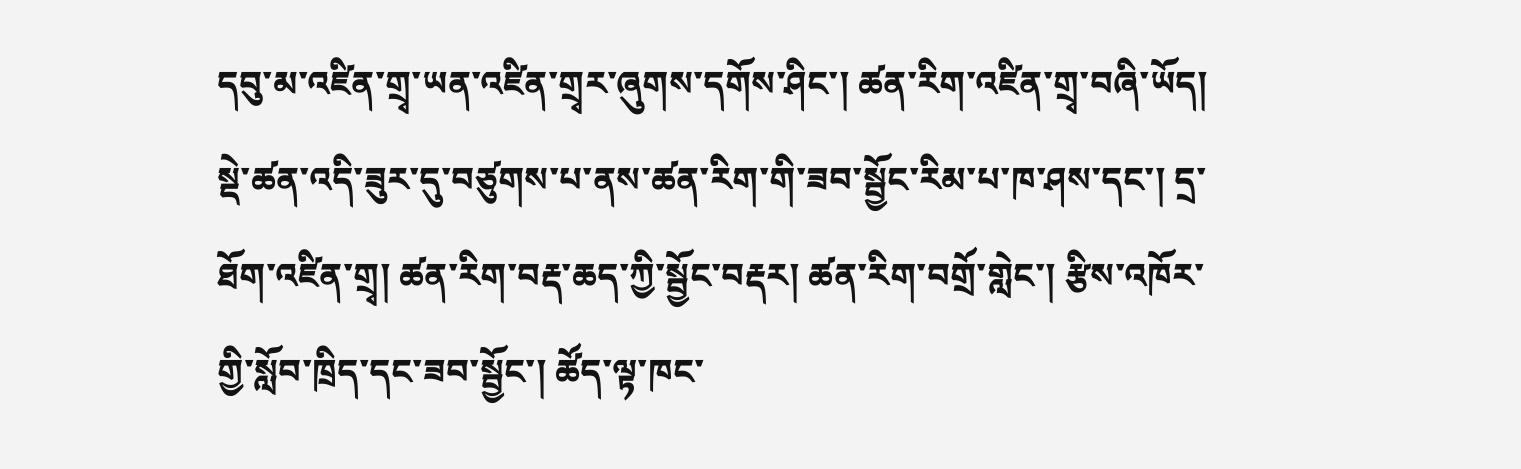དབུ་མ་འཛིན་གྲྭ་ཡན་འཛིན་གྲྭར་ཞུགས་དགོས་ཤིང་། ཚན་རིག་འཛིན་གྲྭ་བཞི་ཡོད། སྡེ་ཚན་འདི་ཟུར་དུ་བཙུགས་པ་ནས་ཚན་རིག་གི་ཟབ་སྦྱོང་རིམ་པ་ཁ་ཤས་དང་། དྲ་ཐོག་འཛིན་གྲྭ། ཚན་རིག་བརྡ་ཆད་ཀྱི་སྦྱོང་བརྡར། ཚན་རིག་བགྲོ་གླེང་། རྩིས་འཁོར་གྱི་སློབ་ཁྲིད་དང་ཟབ་སྦྱོང་། ཚོད་ལྟ་ཁང་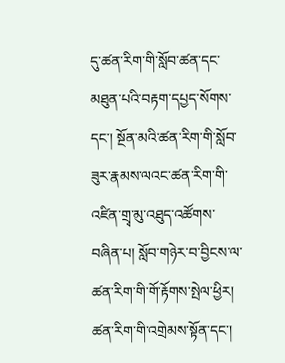དུ་ཚན་རིག་གི་སློབ་ཚན་དང་མཐུན་པའི་བརྟག་དཔྱད་སོགས་དང་། སྔོན་མའི་ཚན་རིག་གི་སློབ་ཟུར་རྣམས་ལའང་ཚན་རིག་གི་འཛིན་གྲྭ་མུ་འཐུད་འཚོགས་བཞིན་པ། སློབ་གཉེར་བ་བྱིངས་ལ་ཚན་རིག་གི་གོ་རྟོགས་སྤེལ་ཕྱིར། ཚན་རིག་གི་འགྲེམས་སྟོན་དང་།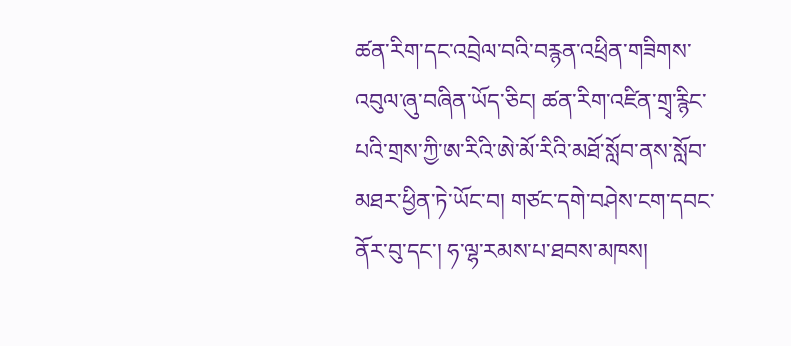ཚན་རིག་དང་འབྲེལ་བའི་བརྙན་འཕྲིན་གཟིགས་འབུལ་ཞུ་བཞིན་ཡོད་ཅིང། ཚན་རིག་འཛིན་གྲྭ་རྙིང་པའི་གྲས་ཀྱི་ཨ་རིའི་ཨེ་མོ་རིའི་མཐོ་སློབ་ནས་སློབ་མཐར་ཕྱིན་ཏེ་ཡོང་བ། གཙང་དགེ་བཤེས་ངག་དབང་ནོར་བུ་དང་། ཧ་ལྷ་རམས་པ་ཐབས་མཁས།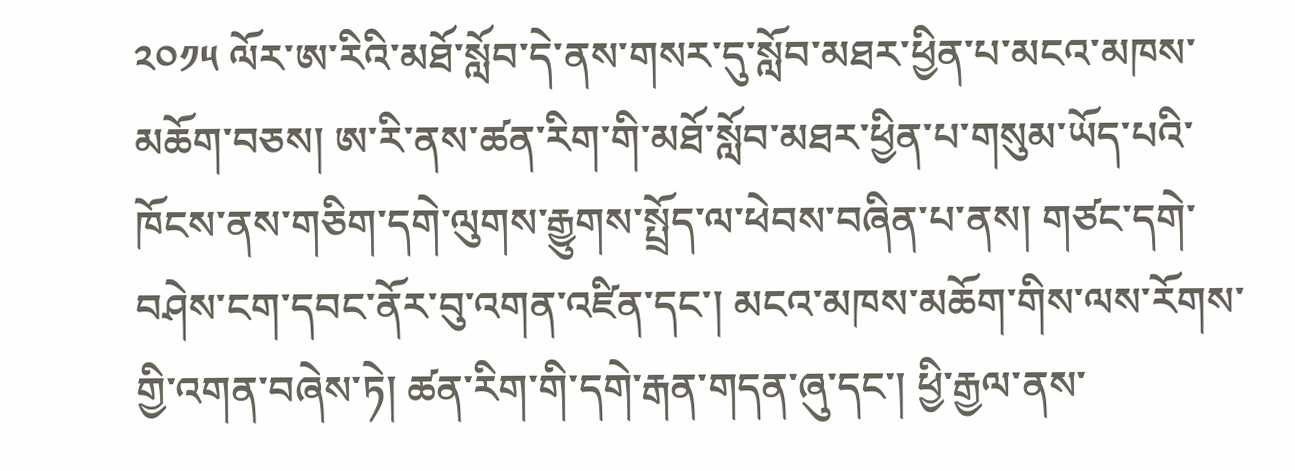༢༠༡༥ ལོར་ཨ་རིའི་མཐོ་སློབ་དེ་ནས་གསར་དུ་སློབ་མཐར་ཕྱིན་པ་མངའ་མཁས་མཆོག་བཅས། ཨ་རི་ནས་ཚན་རིག་གི་མཐོ་སློབ་མཐར་ཕྱིན་པ་གསུམ་ཡོད་པའི་ཁོངས་ནས་གཅིག་དགེ་ལུགས་རྒྱུགས་སྤྲོད་ལ་ཕེབས་བཞིན་པ་ནས། གཙང་དགེ་བཤེས་ངག་དབང་ནོར་བུ་འགན་འཛིན་དང་། མངའ་མཁས་མཆོག་གིས་ལས་རོགས་གྱི་འགན་བཞེས་ཏེ། ཚན་རིག་གི་དགེ་རྒན་གདན་ཞུ་དང་། ཕྱི་རྒྱལ་ནས་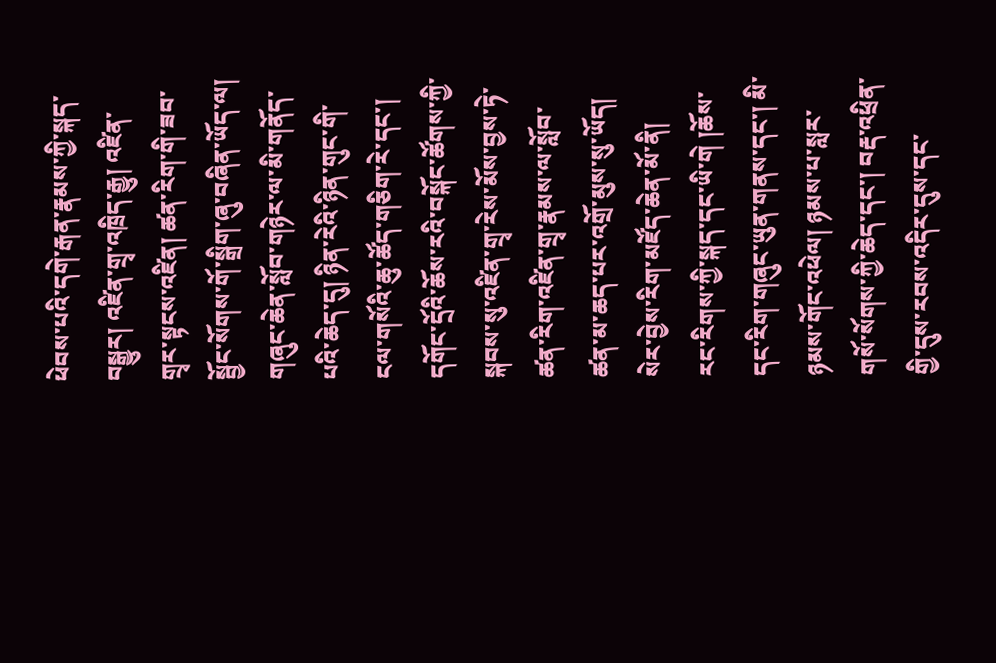ཕེབས་པའི་དགེ་རྒན་རྣམས་ཀྱི་སྐད་བསྒྱུར། འཛིན་གྲྭ་འཁྲིད་རྒྱུ། འཛིན་གྲྭར་སྟངས་འཛིན། ཚན་རིག་གི་ཟབ་སྦྱོང་སོགས་གོ་སྒྲིག་ཞུ་བཞིན་ཡོད་ལ། གཞུང་ཆེན་སློབ་གཉེར་ལ་མི་གནོད་པའི་ཆེད་དུ། ཉིན་རེའི་ཉིན་གུང་གི་ངལ་གསོའི་ཆུ་ཚོད་གཅིག་རེ་དང་། དགོང་དྲོའི་ཆོས་རའི་བསྐོང་ཚོགས་ཀྱི་སྐབས་སུ་འཛིན་གྲྭ་རེས་མོས་བྱས་ཏེ་ཚན་རིག་འཛིན་གྲྭ་རྣམས་ལ་སློབ་ཚན་མ་ཆད་པར་འགྲོ་མུས་སུ་ཡོད།
སེར་བྱེས་རིག་མཛོད་ཆེན་མོ་ནི།
རང་རིགས་ཀྱི་སྐད་དང་ཡི་གེ །ཆོས་དང་རིག་གཞུང་ཡུན་གནས་དང་། མི་ཉམས་གོང་འཕེལ། ཉམས་པ་སླར་གསོ་སོགས་ཀྱི་ཆེད་དང་། བརྡ་འཕྲིན་གྱི་དུས་རབས་འདིར་དུས་དང་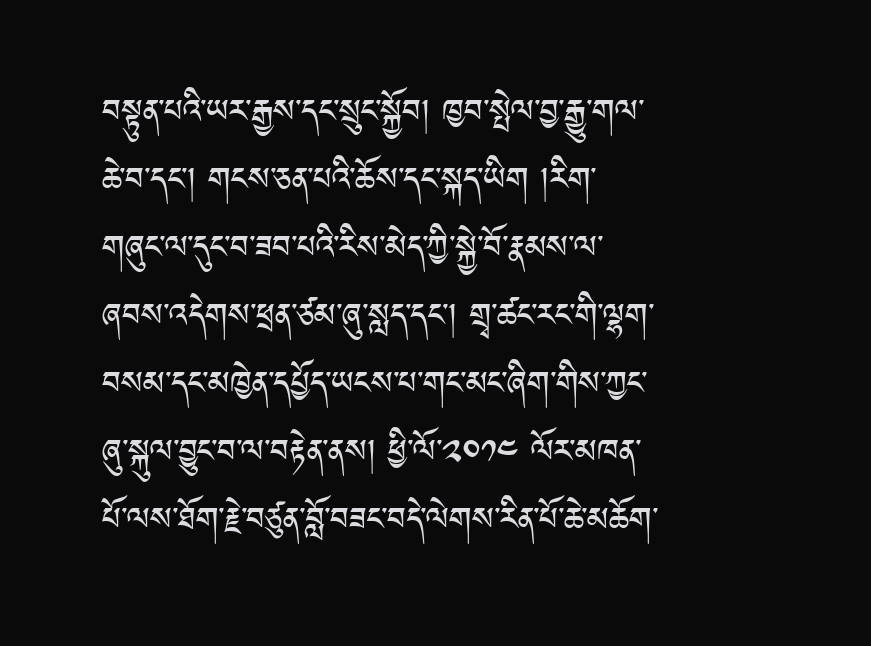བསྟུན་པའི་ཡར་རྒྱས་དང་སྲུང་སྐྱོབ། ཁྱབ་སྤེལ་བྱ་རྒྱུ་གལ་ཆེ་བ་དང་། གངས་ཅན་པའི་ཆོས་དང་སྐད་ཡིག །རིག་གཞུང་ལ་དུང་བ་ཟབ་པའི་རིས་མེད་ཀྱི་སྐྱེ་བོ་རྣམས་ལ་ཞབས་འདེགས་ཕྲན་ཙམ་ཞུ་སླད་དང་། གྲྭ་ཚང་རང་གི་ལྷག་བསམ་དང་མཁྱེན་དཔྱོད་ཡངས་པ་གང་མང་ཞིག་གིས་ཀྱང་ཞུ་སྐུལ་བྱུང་བ་ལ་བརྟེན་ནས། ཕྱི་ལོ་༢༠༡༤ ལོར་མཁན་པོ་ལས་ཐོག་རྗེ་བཙུན་བློ་བཟང་བདེ་ལེགས་རིན་པོ་ཆེ་མཆོག་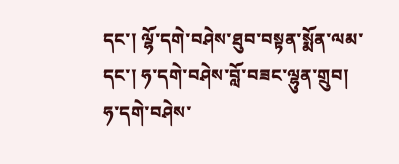དང་། ལྷོ་དགེ་བཤེས་ཐུབ་བསྟན་སྨོན་ལམ་དང་། ཧ་དགེ་བཤེས་བློ་བཟང་ལྷུན་གྲུབ། ཧ་དགེ་བཤེས་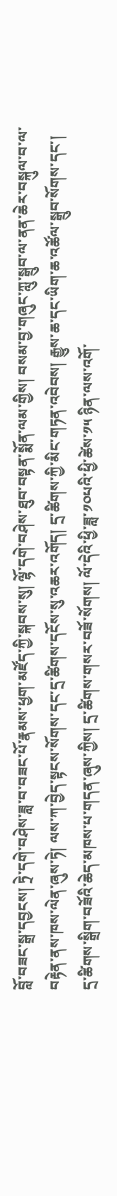བློ་བཟང་སྒྲ་དབྱངས། ཏྲེ་དགེ་བཤེས་ཟླ་བ་བཟང་པོ་རྣམས་ཕྱག་མཛོད་ཀྱི་སྐབས་སུ། ལྷོ་དགེ་བཤེས་ཐུབ་བསྟན་སྨོན་ལམ་གྱིས། བསམ་བྱ་གཞུང་ཀླུ་སྒྲུབ་ལ་ནན་ཆེར་བསྐུལ་བ་ལ་བརྟེན་ནས་ཁས་ལེན་ཞུས་ཏེ། ལས་ཀ་བྱེད་སྟངས་སོགས་དང་དྲ་ཚིགས་དངོས་སུ་འཆར་འགོད། དྲ་ཚིགས་ཀྱི་མིང་གཏན་འབེབས། རྒྱུས་ཆ་དང་ཡིག་ཆ་འཚོལ་སྒྲུབ་སོགས་དང་། དྲ་ཚིགས་སྒྲིག་བཟོའི་ཆེད་མཁས་པ་གདན་ཞུས་ཀྱིས། དྲ་ཚིགས་གསར་བཟོ་སོགས། ལོ་དེའི་ཕྱི་ཟླ་༡༠པའི་ཕྱི་ཚེས་༡༥ ཉིན་ལས་འགོ་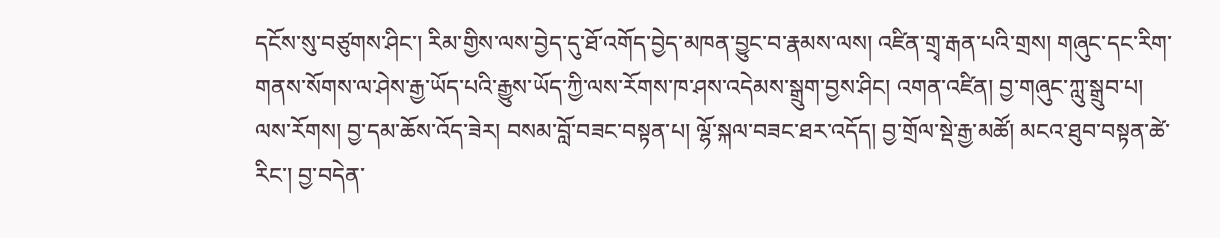དངོས་སུ་བཙུགས་ཤིང་། རིམ་གྱིས་ལས་བྱེད་དུ་ཐོ་འགོད་བྱེད་མཁན་བྱུང་བ་རྣམས་ལས། འཛིན་གྲྭ་རྒན་པའི་གྲས། གཞུང་དང་རིག་གནས་སོགས་ལ་ཤེས་རྒྱ་ཡོད་པའི་རྒྱུས་ཡོད་ཀྱི་ལས་རོགས་ཁ་ཤས་འདེམས་སྒྲུག་བྱས་ཤིང། འགན་འཛིན། བྱ་གཞུང་ཀླུ་སྒྲུབ་པ། ལས་རོགས། བྱ་དམ་ཆོས་འོད་ཟེར། བསམ་བློ་བཟང་བསྟན་པ། ལྷོ་སྐལ་བཟང་ཐར་འདོད། བྱ་གྲོལ་སྡེ་རྒྱ་མཚོ། མངའ་ཐུབ་བསྟན་ཚེ་རིང་། བྱ་བདེན་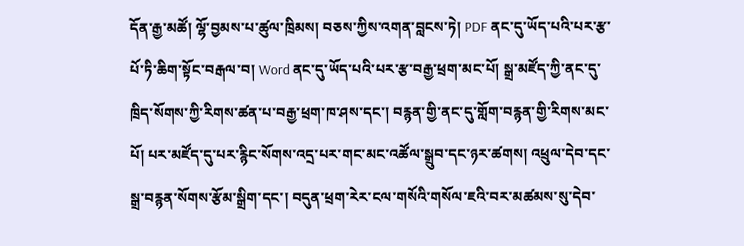དོན་རྒྱ་མཚོ། ལྷོ་བྱམས་པ་ཚུལ་ཁྲིམས། བཅས་ཀྱིས་འགན་བླངས་ཏེ། PDF ནང་དུ་ཡོད་པའི་པར་རྩ་པོ་ཏི་ཆིག་སྟོང་བརྒལ་བ། Word ནང་དུ་ཡོད་པའི་པར་རྩ་བརྒྱ་ཕྲག་མང་པོ། སྒྲ་མཛོད་ཀྱི་ནང་དུ་ཁྲིད་སོགས་ཀྱི་རིགས་ཚན་པ་བརྒྱ་ཕྲག་ཁ་ཤས་དང་། བརྙན་གྱི་ནང་དུ་གློག་བརྙན་གྱི་རིགས་མང་པོ། པར་མཛོད་དུ་པར་རྙིང་སོགས་འདྲ་པར་གང་མང་འཚོལ་སྒྲུབ་དང་ཉར་ཚགས། འཕྲུལ་དེབ་དང་སྒྲ་བརྙན་སོགས་རྩོམ་སྒྲིག་དང་། བདུན་ཕྲག་རེར་ངལ་གསོའི་གསོལ་ཇའི་བར་མཚམས་སུ་དེབ་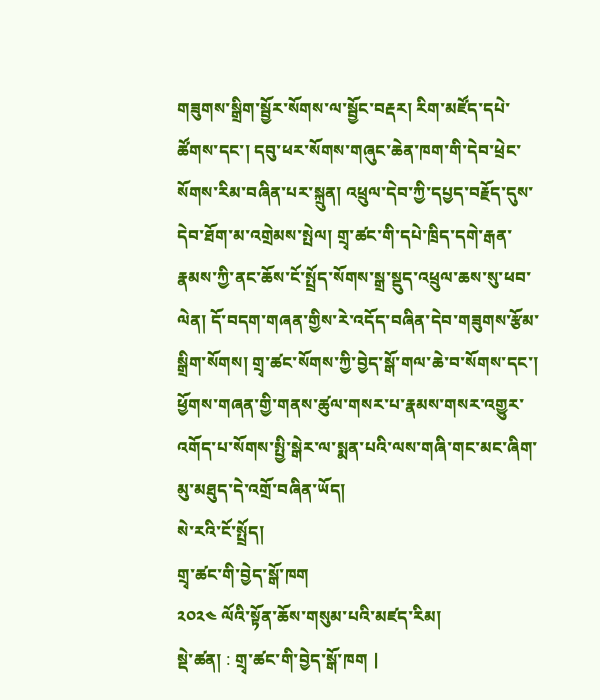གཟུགས་སྒྲིག་སྦྱོར་སོགས་ལ་སྦྱོང་བརྡར། རིག་མཛོད་དཔེ་ཚོགས་དང་། དབུ་ཕར་སོགས་གཞུང་ཆེན་ཁག་གི་དེབ་ཕྲེང་སོགས་རིམ་བཞིན་པར་སྐྲུན། འཕྲུལ་དེབ་ཀྱི་དཔྱད་བརྗོད་དུས་དེབ་ཐོག་མ་འགྲེམས་སྤེལ། གྲྭ་ཚང་གི་དཔེ་ཁྲིད་དགེ་རྒན་རྣམས་ཀྱི་ནང་ཆོས་ངོ་སྤྲོད་སོགས་སྒྲ་སྡུད་འཕྲུལ་ཆས་སུ་ཕབ་ལེན། དོ་བདག་གཞན་གྱིས་རེ་འདོད་བཞིན་དེབ་གཟུགས་རྩོམ་སྒྲིག་སོགས། གྲྭ་ཚང་སོགས་ཀྱི་བྱེད་སྒོ་གལ་ཆེ་བ་སོགས་དང་། ཕྱོགས་གཞན་གྱི་གནས་ཚུལ་གསར་པ་རྣམས་གསར་འགྱུར་འགོད་པ་སོགས་སྤྱི་སྒེར་ལ་སྨན་པའི་ལས་གཞི་གང་མང་ཞིག་མུ་མཐུད་དེ་འགྲོ་བཞིན་ཡོད།
སེ་རའི་ངོ་སྤྲོད།
གྲྭ་ཚང་གི་བྱེད་སྒོ་ཁག
༢༠༢༤ ལོའི་སྟོན་ཆོས་གསུམ་པའི་མཛད་རིམ།
སྡེ་ཚན། : གྲྭ་ཚང་གི་བྱེད་སྒོ་ཁག |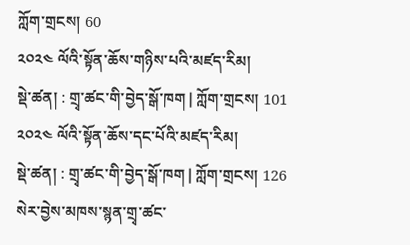ཀློག་གྲངས། 60
༢༠༢༤ ལོའི་སྟོན་ཆོས་གཉིས་པའི་མཛད་རིམ།
སྡེ་ཚན། : གྲྭ་ཚང་གི་བྱེད་སྒོ་ཁག | ཀློག་གྲངས། 101
༢༠༢༤ ལོའི་སྟོན་ཆོས་དང་པོའི་མཛད་རིམ།
སྡེ་ཚན། : གྲྭ་ཚང་གི་བྱེད་སྒོ་ཁག | ཀློག་གྲངས། 126
སེར་བྱེས་མཁས་སྙན་གྲྭ་ཚང་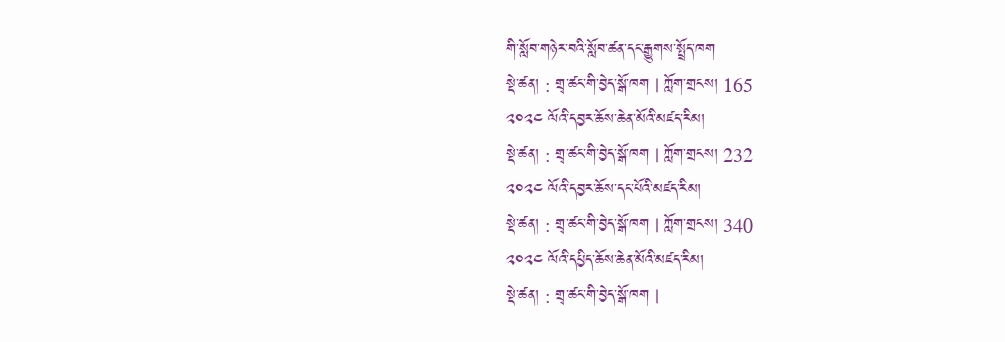གི་སློབ་གཉེར་བའི་སློབ་ཚན་དང་རྒྱུགས་སྤྲོད་ཁག
སྡེ་ཚན། : གྲྭ་ཚང་གི་བྱེད་སྒོ་ཁག | ཀློག་གྲངས། 165
༢༠༢༤ ལོའི་དབྱར་ཆོས་ཆེན་མོའི་མཛད་རིམ།
སྡེ་ཚན། : གྲྭ་ཚང་གི་བྱེད་སྒོ་ཁག | ཀློག་གྲངས། 232
༢༠༢༤ ལོའི་དབྱར་ཆོས་དང་པོའི་མཛད་རིམ།
སྡེ་ཚན། : གྲྭ་ཚང་གི་བྱེད་སྒོ་ཁག | ཀློག་གྲངས། 340
༢༠༢༤ ལོའི་དཔྱིད་ཆོས་ཆེན་མོའི་མཛད་རིམ།
སྡེ་ཚན། : གྲྭ་ཚང་གི་བྱེད་སྒོ་ཁག |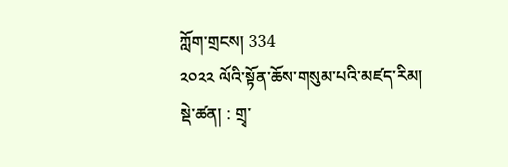ཀློག་གྲངས། 334
༢༠༢༢ ལོའི་སྟོན་ཆོས་གསུམ་པའི་མཛད་རིམ།
སྡེ་ཚན། : གྲྭ་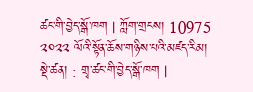ཚང་གི་བྱེད་སྒོ་ཁག | ཀློག་གྲངས། 10975
༢༠༢༢ ལོའི་སྟོན་ཆོས་གཉིས་པའི་མཛད་རིམ།
སྡེ་ཚན། : གྲྭ་ཚང་གི་བྱེད་སྒོ་ཁག |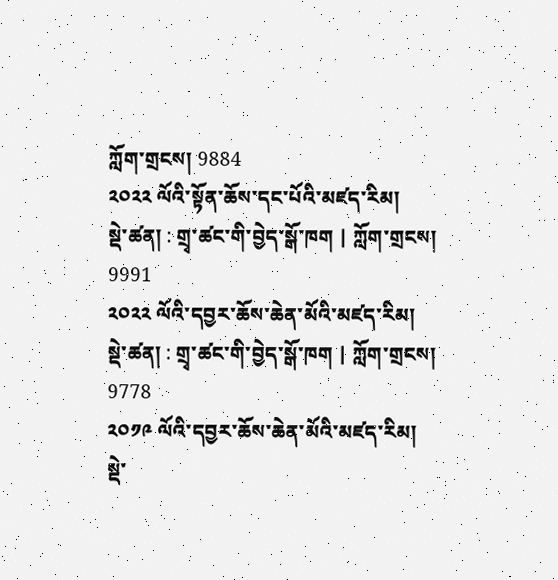ཀློག་གྲངས། 9884
༢༠༢༢ ལོའི་སྟོན་ཆོས་དང་པོའི་མཛད་རིམ།
སྡེ་ཚན། : གྲྭ་ཚང་གི་བྱེད་སྒོ་ཁག | ཀློག་གྲངས། 9991
༢༠༢༢ ལོའི་དབྱར་ཆོས་ཆེན་མོའི་མཛད་རིམ།
སྡེ་ཚན། : གྲྭ་ཚང་གི་བྱེད་སྒོ་ཁག | ཀློག་གྲངས། 9778
༢༠༡༩ ལོའི་དབྱར་ཆོས་ཆེན་མོའི་མཛད་རིམ།
སྡེ་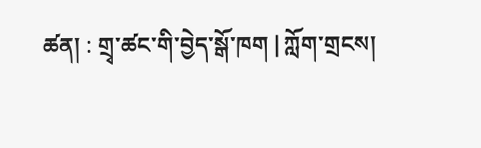ཚན། : གྲྭ་ཚང་གི་བྱེད་སྒོ་ཁག | ཀློག་གྲངས།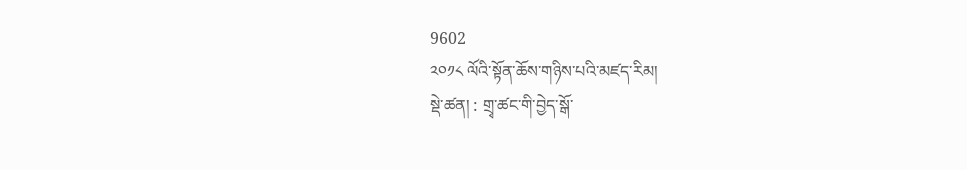9602
༢༠༡༨ ལོའི་སྟོན་ཆོས་གཉིས་པའི་མཛད་རིམ།
སྡེ་ཚན། : གྲྭ་ཚང་གི་བྱེད་སྒོ་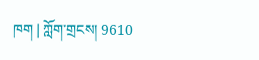ཁག | ཀློག་གྲངས། 9610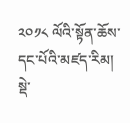༢༠༡༨ ལོའི་སྟོན་ཆོས་དང་པོའི་མཛད་རིམ།
སྡེ་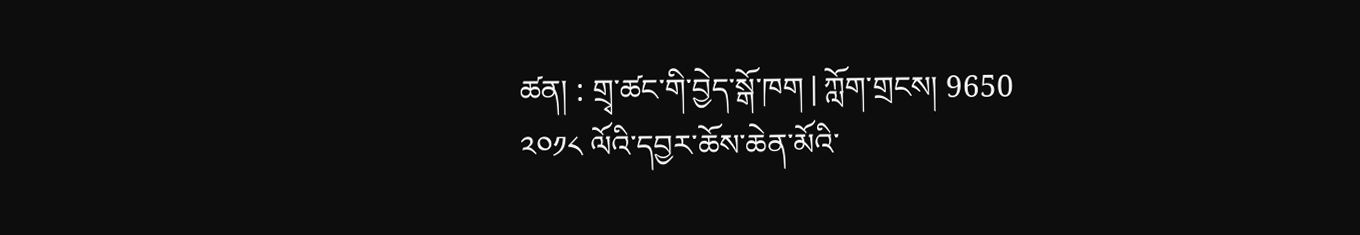ཚན། : གྲྭ་ཚང་གི་བྱེད་སྒོ་ཁག | ཀློག་གྲངས། 9650
༢༠༡༨ ལོའི་དབྱར་ཆོས་ཆེན་མོའི་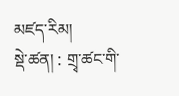མཛད་རིམ།
སྡེ་ཚན། : གྲྭ་ཚང་གི་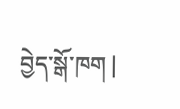བྱེད་སྒོ་ཁག |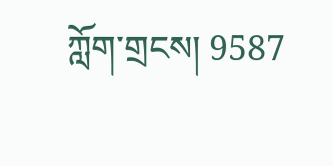ཀློག་གྲངས། 9587